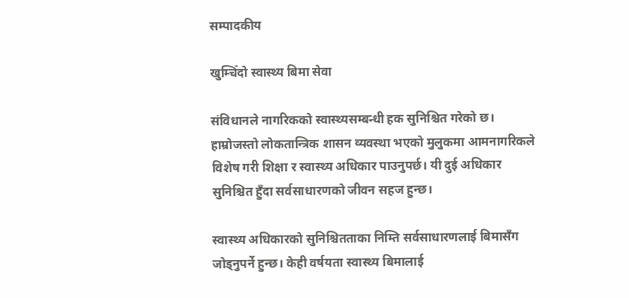सम्पादकीय

खुम्चिँदो स्वास्थ्य बिमा सेवा

संविधानले नागरिकको स्वास्थ्यसम्बन्धी हक सुनिश्चित गरेको छ। हाम्रोजस्तो लोकतान्त्रिक शासन व्यवस्था भएको मुलुकमा आमनागरिकले विशेष गरी शिक्षा र स्वास्थ्य अधिकार पाउनुपर्छ। यी दुई अधिकार सुनिश्चित हुँदा सर्वसाधारणको जीवन सहज हुन्छ।

स्वास्थ्य अधिकारको सुनिश्चितताका निम्ति सर्वसाधारणलाई बिमासँग जोड्नुपर्ने हुन्छ। केही वर्षयता स्वास्थ्य बिमालाई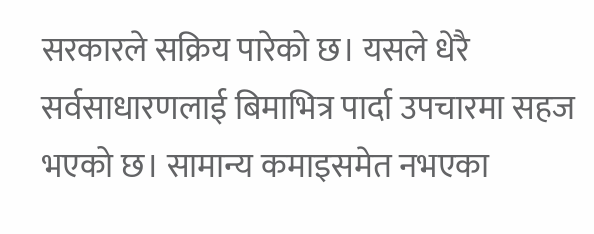सरकारले सक्रिय पारेको छ। यसले धेरै सर्वसाधारणलाई बिमाभित्र पार्दा उपचारमा सहज भएको छ। सामान्य कमाइसमेत नभएका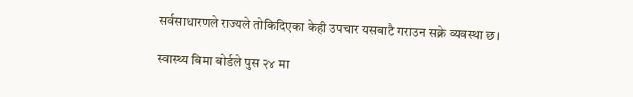सर्वसाधारणले राज्यले तोकिदिएका केही उपचार यसबाटै गराउन सक्ने व्यवस्था छ।

स्वास्थ्य बिमा बोर्डले पुस २४ मा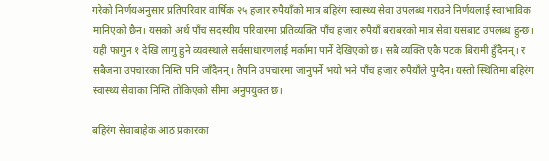गरेको निर्णयअनुसार प्रतिपरिवार वार्षिक २५ हजार रुपैयाँको मात्र बहिरंग स्वास्थ्य सेवा उपलब्ध गराउने निर्णयलाई स्वाभाविक मानिएको छैन। यसको अर्थ पाँच सदस्यीय परिवारमा प्रतिव्यक्ति पाँच हजार रुपैयाँ बराबरको मात्र सेवा यसबाट उपलब्ध हुन्छ। यही फागुन १ देखि लागु हुने व्यवस्थाले सर्वसाधारणलाई मर्कामा पार्ने देखिएको छ। सबै व्यक्ति एकै पटक बिरामी हुँदैनन्। र सबैजना उपचारका निम्ति पनि जाँदैनन्। तैपनि उपचारमा जानुपर्ने भयो भने पाँच हजार रुपैयाँले पुग्दैन। यस्तो स्थितिमा बहिरंग स्वास्थ्य सेवाका निम्ति तोकिएको सीमा अनुपयुक्त छ।

बहिरंग सेवाबाहेक आठ प्रकारका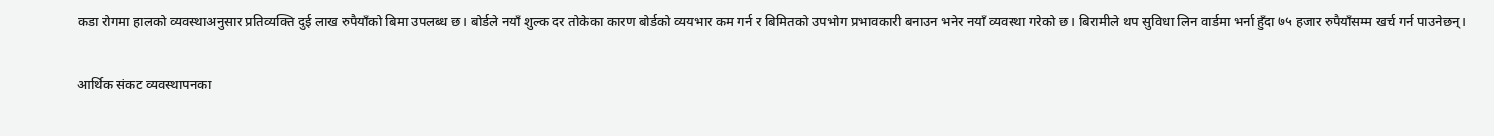कडा रोगमा हालको व्यवस्थाअनुसार प्रतिव्यक्ति दुई लाख रुपैयाँको बिमा उपलब्ध छ। बोर्डले नयाँ शुल्क दर तोकेका कारण बोर्डको व्ययभार कम गर्न र बिमितको उपभोग प्रभावकारी बनाउन भनेर नयाँ व्यवस्था गरेको छ। बिरामीले थप सुविधा लिन वार्डमा भर्ना हुँदा ७५ हजार रुपैयाँसम्म खर्च गर्न पाउनेछन्।

आर्थिक संकट व्यवस्थापनका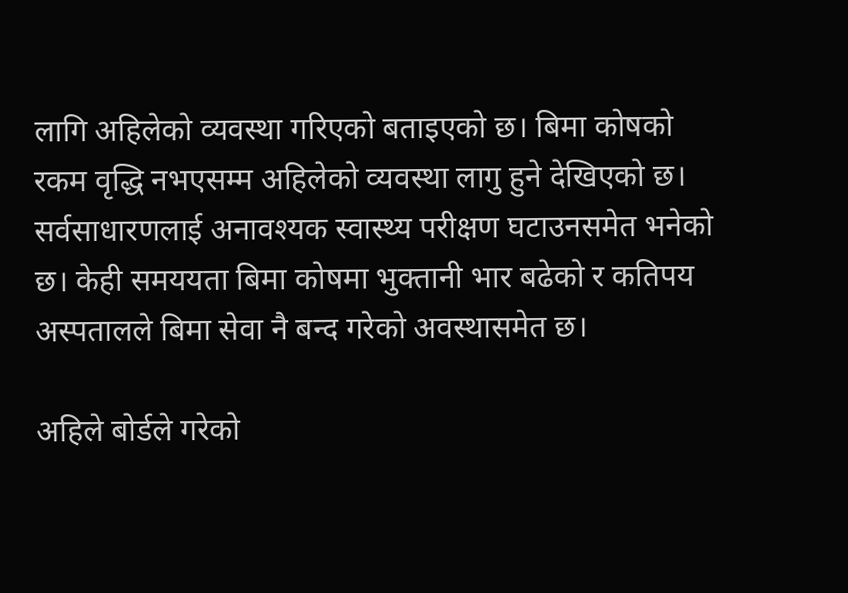लागि अहिलेको व्यवस्था गरिएको बताइएको छ। बिमा कोषको रकम वृद्धि नभएसम्म अहिलेको व्यवस्था लागु हुने देखिएको छ। सर्वसाधारणलाई अनावश्यक स्वास्थ्य परीक्षण घटाउनसमेत भनेको छ। केही समययता बिमा कोषमा भुक्तानी भार बढेको र कतिपय अस्पतालले बिमा सेवा नै बन्द गरेको अवस्थासमेत छ।

अहिले बोर्डले गरेको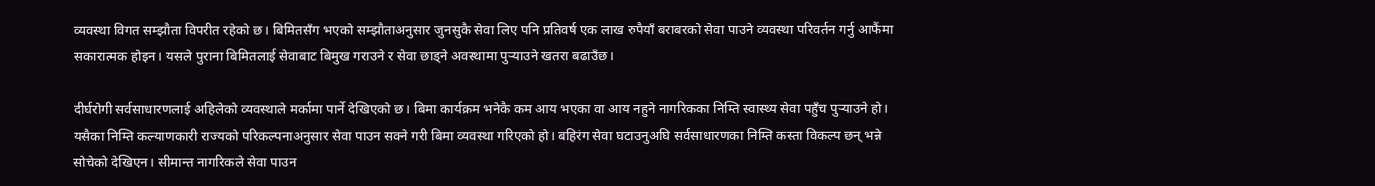व्यवस्था विगत सम्झौता विपरीत रहेको छ। बिमितसँग भएको सम्झौताअनुसार जुनसुकै सेवा लिए पनि प्रतिवर्ष एक लाख रुपैयाँ बराबरको सेवा पाउने व्यवस्था परिवर्तन गर्नु आफैंमा सकारात्मक होइन। यसले पुराना बिमितलाई सेवाबाट बिमुख गराउने र सेवा छाड्ने अवस्थामा पुर्‍याउने खतरा बढाउँछ।

दीर्घरोगी सर्वसाधारणलाई अहिलेको व्यवस्थाले मर्कामा पार्ने देखिएको छ। बिमा कार्यक्रम भनेकै कम आय भएका वा आय नहुने नागरिकका निम्ति स्वास्थ्य सेवा पहुँच पुर्‍याउने हो। यसैका निम्ति कल्याणकारी राज्यको परिकल्पनाअनुसार सेवा पाउन सक्ने गरी बिमा व्यवस्था गरिएको हो। बहिरंग सेवा घटाउनुअघि सर्वसाधारणका निम्ति कस्ता विकल्प छन् भन्ने सोचेको देखिएन। सीमान्त नागरिकले सेवा पाउन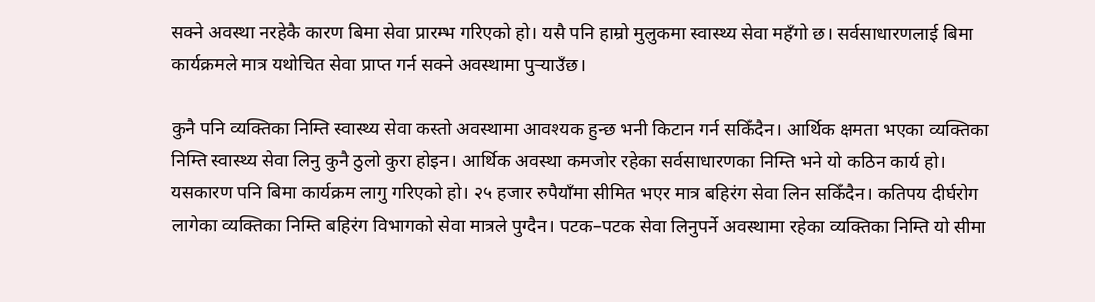सक्ने अवस्था नरहेकै कारण बिमा सेवा प्रारम्भ गरिएको हो। यसै पनि हाम्रो मुलुकमा स्वास्थ्य सेवा महँगो छ। सर्वसाधारणलाई बिमा कार्यक्रमले मात्र यथोचित सेवा प्राप्त गर्न सक्ने अवस्थामा पुर्‍याउँछ।

कुनै पनि व्यक्तिका निम्ति स्वास्थ्य सेवा कस्तो अवस्थामा आवश्यक हुन्छ भनी किटान गर्न सकिँदैन। आर्थिक क्षमता भएका व्यक्तिका निम्ति स्वास्थ्य सेवा लिनु कुनै ठुलो कुरा होइन। आर्थिक अवस्था कमजोर रहेका सर्वसाधारणका निम्ति भने यो कठिन कार्य हो। यसकारण पनि बिमा कार्यक्रम लागु गरिएको हो। २५ हजार रुपैयाँमा सीमित भएर मात्र बहिरंग सेवा लिन सकिँदैन। कतिपय दीर्घरोग लागेका व्यक्तिका निम्ति बहिरंग विभागको सेवा मात्रले पुग्दैन। पटक–पटक सेवा लिनुपर्ने अवस्थामा रहेका व्यक्तिका निम्ति यो सीमा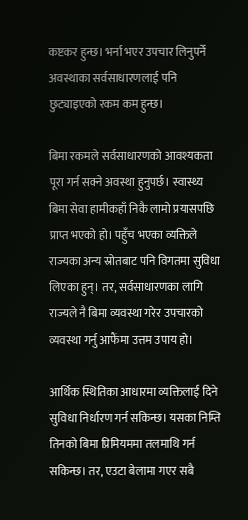कष्टकर हुन्छ। भर्ना भएर उपचार लिनुपर्ने अवस्थाका सर्वसाधारणलाई पनि छुट्याइएको रकम कम हुन्छ।

बिमा रकमले सर्वसाधारणको आवश्यकता पूरा गर्न सक्ने अवस्था हुनुपर्छ। स्वास्थ्य बिमा सेवा हामीकहाँ निकै लामो प्रयासपछि प्राप्त भएको हो। पहुँच भएका व्यक्तिले राज्यका अन्य स्रोतबाट पनि विगतमा सुविधा लिएका हुन्। तर, सर्वसाधारणका लागि राज्यले नै बिमा व्यवस्था गरेर उपचारको व्यवस्था गर्नु आफैंमा उत्तम उपाय हो।

आर्थिक स्थितिका आधारमा व्यक्तिलाई दिने सुविधा निर्धारण गर्न सकिन्छ। यसका निम्ति तिनको बिमा प्रिमियममा तलमाथि गर्न सकिन्छ। तर, एउटा बेलामा गएर सबै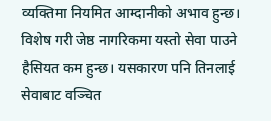व्यक्तिमा नियमित आम्दानीको अभाव हुन्छ। विशेष गरी जेष्ठ नागरिकमा यस्तो सेवा पाउने हैसियत कम हुन्छ। यसकारण पनि तिनलाई सेवाबाट वञ्चित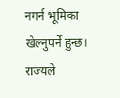नगर्न भूमिका खेल्नुपर्ने हुन्छ। राज्यले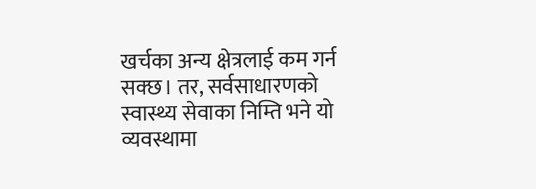खर्चका अन्य क्षेत्रलाई कम गर्न सक्छ। तर, सर्वसाधारणको स्वास्थ्य सेवाका निम्ति भने यो व्यवस्थामा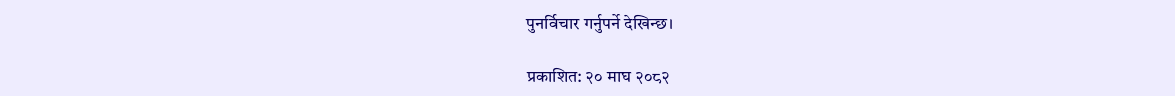पुनर्विचार गर्नुपर्ने देखिन्छ।

प्रकाशित: २० माघ २०८२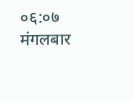०६:०७ मंगलबार